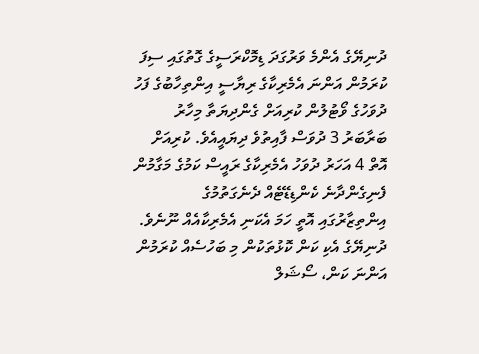ދުނިޔޭގެ އެންމެ ވަރުގަދަ ޑިމޮކްރަސީގެ ގޮތުގައި ސިފަ ކުރަމުން އަންނަ އެމެރިކާގެ ރިޔާސީ އިންތިހާބުގެ ފަހު ދުވަހުގެ ވޯޓުލުން ކުރިއަށް ގެންދިޔަތާ މިހާރު ބަރާބަރު 3 ދުވަސް ފާއިތުވެ ދިޔައީއެވެ. ކުރިއަށް އޮތް 4 އަހަރު ދުވަހު އެމެރިކާގެ ރައީސް ކަމުގެ މަގާމުން ފެނިގެންދާނެ ކެންޑިޑޭޓެއް ދެނެގަތުމުގެ އިންތިޒާރުގައި އޮތީ ހަމަ އެކަނި އެމެރިކާއެއް ނޫނެވެ. ދުނިޔޭގެ އެކި ކަން ކޮޅުތަކުން މި ބަހުސެއް ކުރަމުން އަންނަ ކަން، ސޯޝަލް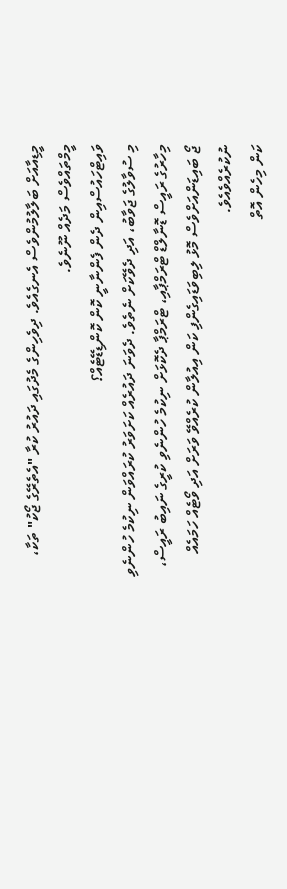މީޑިއާއަށް ބަލާލުމުންވެސް އެނގެއެވެ. ދިވެހިންގެ މެދުގައި ދައުރު ކުރާ "އެތެރޭގެ ޖޯކު" ތަކާ، މީމްތައްވެސް މަދެއް ނޫނެވެ.
ވައިޓްހައުސްއިން ދެން ފެންނާނީ ކޮން ކޮންޑިޑޭޓެއް؟
މި ސުވާލުގެ ޖަވާބު، އަދި ދެވޭކަށް ނެތެވެ. ދެވަނަ ދައުރެއް ކަށަވަރު ކުރައްވަން ނިކުމެ ހުންނެވި މިހާރުގެ ރައީސް ޑޮނާލްޑް ޓްރަމްޕާއި، ޓްރަމްޕާ ދެކޮޅަށް ނިކުމެ ހުންނެވި ކުރީގެ ނައިބު ރައީސް، ޖޯ ބައިޑަންއަށްވެސް މޮޅު ލިބިވަޑައިގެންފި ކަން އިއުލާން ކުރެއްވޭ ވަރަށް އަދި ވޯޓެއް ހަމައެއް ނުކުރެއްވެއެވެ.
ކަން މިހެން އޮތް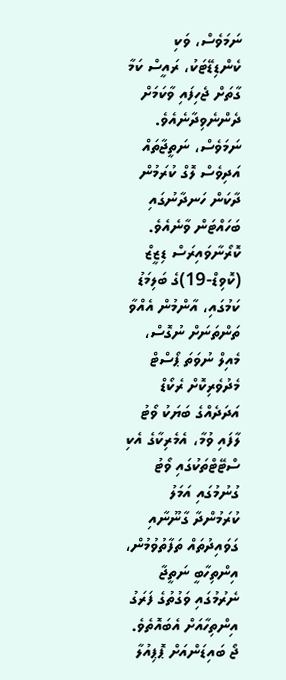ނަމަވެސް، ވަކި ކެންޑިޑޭޓަކު، ރައީސް ކަމާ ގާތަށް ޖެހިފައި ވާކަމަށް ދެންނެވިދާނެއެވެ. ނަމަވެސް، ނަތީޖާތައް އަދިވެސް ލޮގް ކުރަމުން ދާކަން ހަނދާނުގައި ބަހައްޓަން ވާނެއެވެ. ކޮރޯނާވައިރަސް ޑިޒީޒް (ކޮވިޑް-19)ގެ ބަލިމަޑު ކަމުގައި، އާންމުން އެއްވާ ތަންތަނަށް ނުގޮސް، މެއިލް ނުވަތަ ޕޯސްޓް މެދުވެރިކޮށް ރެކޯޑް އަދަދެއްގެ ބަޔަކު ވޯޓު ލާފައި ވުމާ، އެމެރިކާގެ އެކި ސްޓޭޓްތަކުގައި ވޯޓު ގުނުމުގައި އަމަލު ކުރަމުންދާ ގާނޫނާއި ގަވައިދުތައް ތަފާތުވުމުން، އިންތިހާބީ ނަތީޖާ ނެރުމުގައި ވަގުތުގެ ފަރަގު އިންތިހާއަށް އެބައޮތެވެ.
ޖޯ ބައިޑަންއަށް ޕޮޕިއުލާ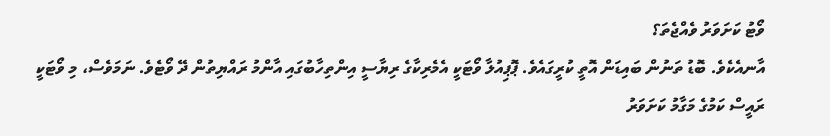ވޯޓު ކަށަވަރު ވެއްޖެތަ؟
އާނއެކެވެ. ބޮޑު ތަނުން ބައިޑަން އޮތީ ކުރީގައެވެ. ޕޮޕިއުލާ ވޯޓަކީ އެމެރިކާގެ ރިޔާސީ އިންތިހާބުގައި އާންމު ރައްޔިތުން ދޭ ވޯޓެވެ. ނަމަވެސް، މި ވޯޓަކީ ރައީސް ކަމުގެ މަގާމު ކަށަވަރު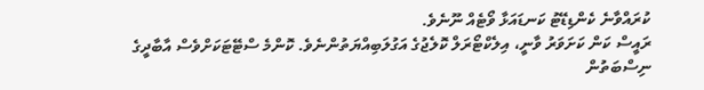ކުރައްވާނެ ކެންޑިޑޭޓު ކަނޑައަޅާ ވޯޓެއް ނޫނެވެ.
ރައީސް ކަން ކަށަވަރު ވާނީ، އިލެކްޓޯރަލް ކޮލެޖުގެ އަގުލަބިއްޔަތުންނެވެ. ކޮންމެ ސްޓޭޓަކަށްވެސް އާބާދީގެ ނިސްބަތުން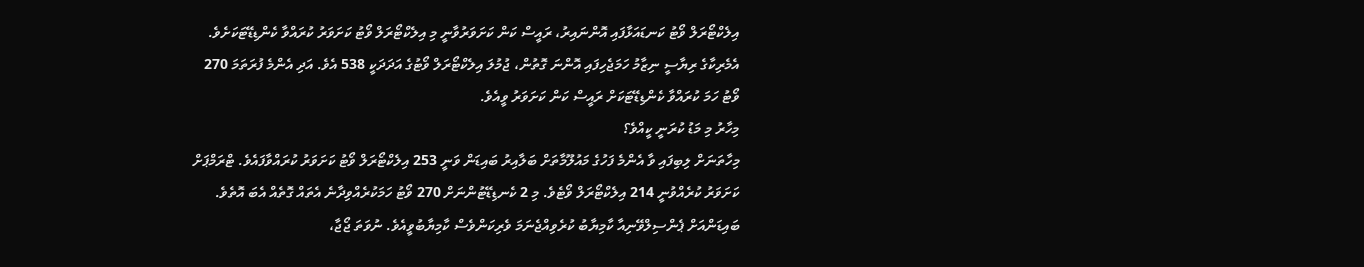އިލެކްޓޯރަލް ވޯޓު ކަނޑައަޅާފައި އޮންނައިރު، ރައީސް ކަން ކަށަވަރުވާނީ މި އިލެކްޓޯރަލް ވޯޓު ކަށަވަރު ކުރައްވާ ކެންޑިޑޭޓަކަށެވެ. އެމެރިކާގެ ރިޔާސީ ނިޒާމު ހަމަޖެހިފައި އޮންނަ ގޮތުން، ޖުމުލަ އިލެކްޓޯރަލް ވޯޓުގެ އަދަދަކީ 538 އެވެ. އަދި އެންމެ ފުރަތަމަ 270 ވޯޓު ހަމަ ކުރައްވާ ކެންޑިޑޭޓަކަށް ރައީސް ކަން ކަށަވަރު ވީއެވެ.
މިހާރު މި މަޑު ކުރަނީ ކީއްވެ؟
މިހާތަނަށް ލިބިފައި ވާ އެންމެ ފަހުގެ މައުލޫމާތަށް ބަލާއިރު ބައިޑަން ވަނީ 253 އިލެކްޓޯރަލް ވޯޓު ކަށަވަރު ކުރައްވާފައެވެ. ޓްރަމްޕަށް ކަށަވަރު ކުރެއްވުނީ 214 އިލެކްޓޯރަލް ވޯޓެވެ. މި 2 ކެނޑިޑޭޓުންނަށް 270 ވޯޓު ހަމަކުރެއްވިދާނެ އެތައް ގޮތެއް އެބަ އޮތެވެ.
ބައިޑަންއަށް ޕެންސިލްވޭނިއާ ކާމިޔާބު ކުރެވިއްޖެނަމަ ވެރިކަންވެސް ކާމިޔާބުވީއެވެ. ނުވަތަ ޖޯޖާ،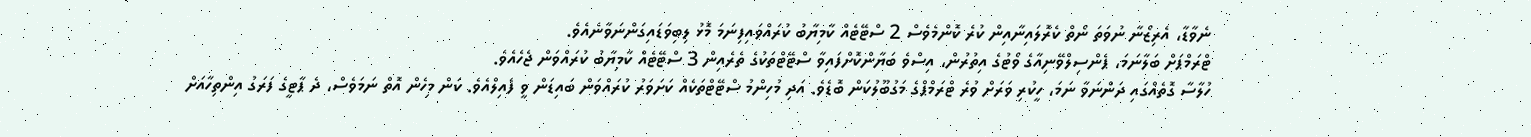ނެވާޑާ، އެރިޒޯނާ ނުވަތަ ނޯތް ކެރޮލައިނާއިން ކުރެ ކޮންމެވެސް 2 ސްޓޭޓެއް ކާމިޔާބު ކުރައްވައިފިނަމަ މޮޅު ލިބިވަޑައިގަންނަވާނެއެވެ.
ޓްރަމްޕަށް ބަލާނަމަ، ޕެންސިލްވޭނިއާގެ ވޯޓުގެ އިތުރުން، އިސްވެ ބަޔާންކޮށްފައިވާ ސްޓޭޓްތަކުގެ ތެރެއިން 3 ސްޓޭޓެއް ކާމިޔާބު ކުރައްވަން ޖެހެއެވެ.
ހުލާސާ ގޮތެއްގައި ދަންނަވާ ނަމަ، ހީކުރި ވަރަށް ވުރެ ޓްރަމްޕްގެ މަގުބޫލުކަން ބޮޑެވެ. އަދި މުހިންމު ސްޓޭޓްތަކެއް ކަށަވަރު ކުރައްވަން ބައިޑަން ވީ ފެއިލްއެވެ. ކަން މިހެން އޮތް ނަމަވެސް، ދެ ޕާޓީގެ ފަރަގު އިންތިހާއަށް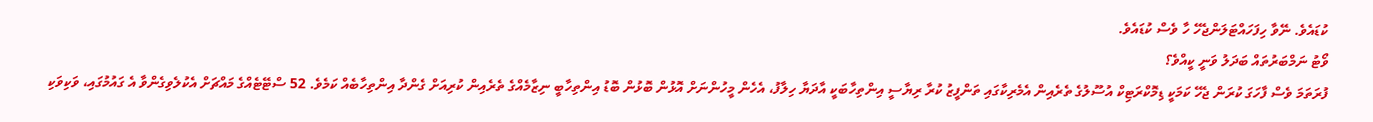ކުޑައެވެ. ނޭވާ ހިފަހައްޓަލަންޖެހޭ ހާ ވެސް ކުޑައެވެ.
ވޯޓު ނަމްބަރުތައް ބަދަލު ވަނީ ކީއްވެ؟
ފުރަތަމަ ވެސް ފާހަގަ ކުރަން ޖެހޭ ކަމަކީ ޑިމޮކްރަޓިކް އުސޫލުގެ ތެރެއިން އެމެރިކާގައި ތަންފީޒު ކުރާ ރިޔާސީ އިންތިހާބަކީ އާދަޔާ ހިލާފު، އެހެން މީހުންނަށް އޮޅުން ބޮޅުން ބޮޑު އިންތިހާބީ ނިޒާމެއްގެ ތެރެއިން ކުރިއަށް ގެންދާ އިންތިހާބެއް ކަމެވެ. 52 ސްޓޭޓެއްގެ މައްޗަށް އެކުލެވިގެންވާ އެ ގައުމުގައި، ވަކިވަކި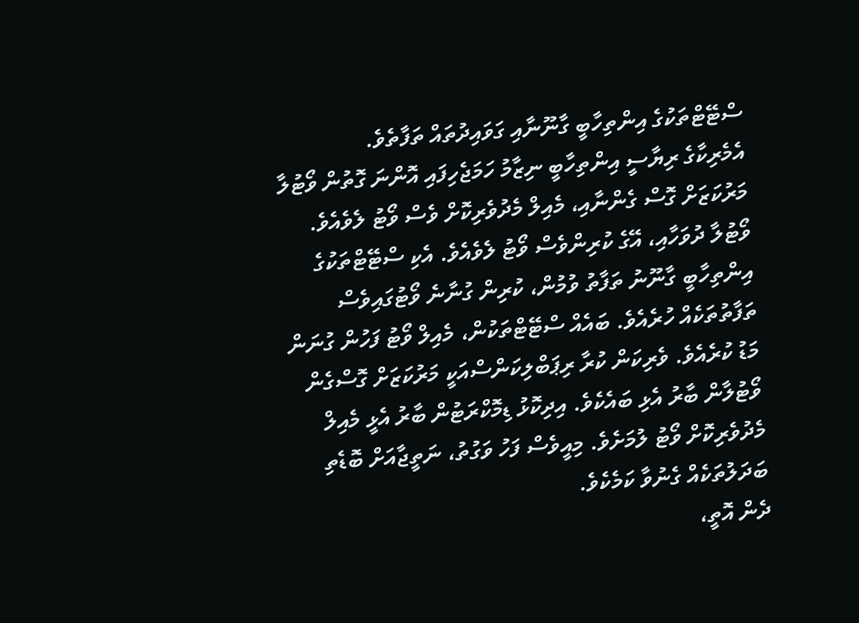ސްޓޭޓްތަކުގެ އިންތިހާބީ ގާނޫނާއި ގަވައިދުތައް ތަފާތެވެ.
އެމެރިކާގެ ރިޔާސީ އިންތިހާބީ ނިޒާމު ހަމަޖެހިފައި އޮންނަ ގޮތުން ވޯޓުލާ މަރުކަޒަށް ގޮސް ގެންނާއި، މެއިލް މެދުވެރިކޮށް ވެސް ވޯޓު ލެވެއެވެ. ވޯޓުލާ ދުވަހާއި، އޭގެ ކުރިންވެސް ވޯޓު ލެވެއެވެ. އެކި ސްޓޭޓްތަކުގެ އިންތިހާބީ ގާނޫނު ތަފާތު ވުމުން، ކުރިން ގުނާނެ ވޯޓުގައިވެސް ތަފާތުތަކެއް ހުރެއެވެ. ބައެއް ސްޓޭޓްތަކުން، މެއިލް ވޯޓު ފަހުން ގުނަން މަޑު ކުރެއެވެ. ވެރިކަން ކުރާ ރިޕަބްލިކަންސްއަކީ މަރުކަޒަށް ގޮސްގެން ވޯޓުލާން ބާރު އެޅި ބައެކެވެ. އިދިކޮޅު ޑިމޮކްރަޓުން ބާރު އެޅީ މެއިލް މެދުވެރިކޮށް ވޯޓު ލުމަށެވެ. މިއީވެސް ފަހު ވަގުތު، ނަތީޖާއަށް ބޮޑެތި ބަދަލުތަކެއް ގެނުވާ ކަމެކެވެ.
ދެން އޮތީ،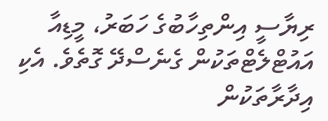ރިޔާސީ އިންތިހާބުގެ ހަބަރު، މީޑިއާ އައުޓްލެޓްތަކުން ގެނެސްދޭ ގޮތެވެ. އެކި އިދާރާތަކުން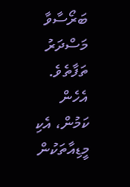ބަރޯސާވާ މަސްދަރު ތަފާތެވެ. އެހެން ކަމުން، އެކި މީޑިއާތަކުން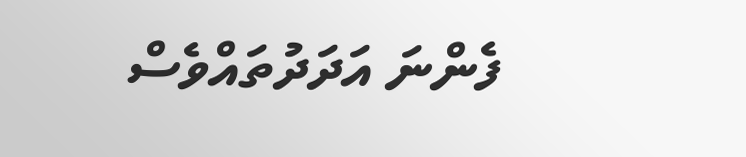ފެންނަ އަދަދުތައްވެސް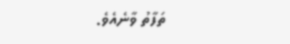ތަފާތު ވާނެއެވެ.